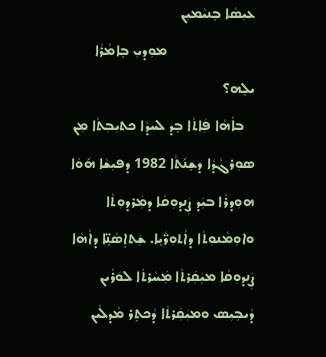ܥܝܼܣܵܐ ܒܸܢܝܵܡܝܼܢ
                         ܡܘܼܕܝܼ ܒܸܐܡܵܪܵܐ ܝܠܸܗ؟
   ܒܐܵܗܵܐ ܦܲܐܬܵܐ ܒܸܕ ܠܚܕܵܐ ܟܬܝܼܒܼܬܵܐ ܡܼܢ ܣܘܼܪܓܵܕܵܐ ܕܫܸܢ݇ܬܵܐ 1982 ܕܦܝܼܫܵܐ ܗ݇ܘܵܐ ܗܘܼܕܪܵܐ ܒܝܲܕ ܨܲܢܕܘܼܩܵܐ ܕܡܲܪܕܘܼܬܵܐ ܘܐܘܼܡܵܢܘܼܬܵܐ ܕܐܵܬܘܼܖ̈ܵܝܸܐ. ܫܲܬܐܸܣܵܢܸ̈ܐ ܕܐܵܗܵܐ ܨܲܢܕܘܼܩܵܐ ܡܝܲܩܲܪܬܵܐ ܡܲܚܵܪܬܵܐ ܠܘܿܪܵܝܢ ܕܵܝܒܼܝܼܣ ܘܡܝܲܩܲܪܬܵܐ ܕܵܟܬܸܪ ܡܵܕܠܵܝܢ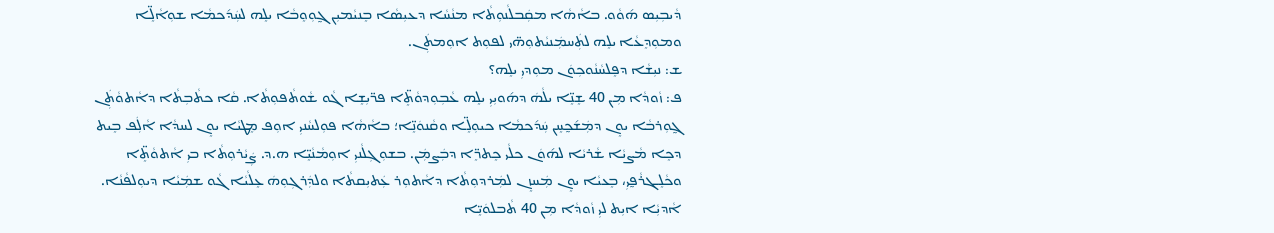ܕܵܝܒܼܝܼܣ ܗ݇ܘܵܘ. ܒܐܵܗܵܐ ܡܩܲܒܠܵܢܘܼܬܵܐ ܡܢܵܚܵܐ ܕܥܝܼܣܵܐ ܒܸܢܝܵܡܝܼܢ ܓ̰ܘܼܘܸܒܵܐ ܝܠܸܗ ܠܚܲܕ݇ܟܡܵܐ ܫܘܼܐܵܠܸ̈ܐ ܘܡܘܼܕܸܥܵܐ ܝܠܸܗ ܠܬܲܚܡܲܢܝܵܬܘܼܗ̈ܝ ܠܦܘܼܬ ܐܘܼܡܬܲܢ.
ܫ: ܢܝܼܫܵܐ ܕܦܸܠܚܵܢܵܘܟܼܘܿܢ ܡܘܼܕܝܼ ܝܠܸܗ؟
ܦ: ܙܵܘܕܵܐ ܡܼܢ 40 ܫܸܢܸ̈ܐ ܝܠܵܗܿ ܕܗ݇ܘܝܼܝܼ ܝܠܸܗ ܥܵܒܼܘܼܕܘܵܬܸ̈ܐ ܦܖ̈ܝܼܫܸܐ ܓܵܘ ܫܵܘܬܵܦܘܼܬܵܐ. ܩܵܐ ܟܬܵܒܼܬܵܐ ܕܐܵܬܘܵܬܲܢ ܓ̰ܘܼܪܒܵܐ ܝܘܸܢ ܕܡܲܫ݇ܟ̰ܚܸܢ ܚܲܕ݇ܟܡܵܐ ܟܝܘܼܠܸ̈ܐ ܘܩܵܢܘܿܢܸ̈ܐ؛ ܒܐܵܗܵܐ ܦܘܼܠܚܵܢܝܼ ܐܘܼܦ ܡܸܛܝܵܐ ܝܘܸܢ ܠܚܕܵܐ ܐܵܠܲܦ ܒܸܝܬ ܕܟܸܐ ܡܵܨܝܵܐ ܫܵܪܝܵܐ ܠܗ݇ܘܿܢ ܟܠܵܝ ܟܸܬܖܸ̈ܐ ܕܒܲܨܡܲܢ. ܒܫܘܼܓܼܠܵܢܝܼ ܐܘܼܡܵܢܵܝܸ̈ܐ ܗ.ܕ. ܨܲܝܵܪܘܼܬܵܐ ܒܝܼ ܐܵܬܘܵܬܸ̈ܐ ܘܟܵܠܸܓܪܵܦ̰ܝܼ، ܒܸܥܝܵܐ ܝܘܸܢ ܡܲܚܙܸܢ ܠܡܲܪܕܘܼܬܵܐ ܕܐܵܬܘܼܪ ܥܲܬܝܼܩܬܵܐ ܘܠܕܲܪܓܼܘܼܗܿ ܥܸܠܵܝܵܐ ܓܵܘ ܫܡܲܝܵܐ ܕܝܘܼܠܦܵܢܵܐ. ܐܵܕܝܼܵܐ ܐܝܼܬ ܠܝܼ ܙܵܘܕܵܐ ܡܼܢ 40 ܬܵܒܠܘܿܝܸ̈ܐ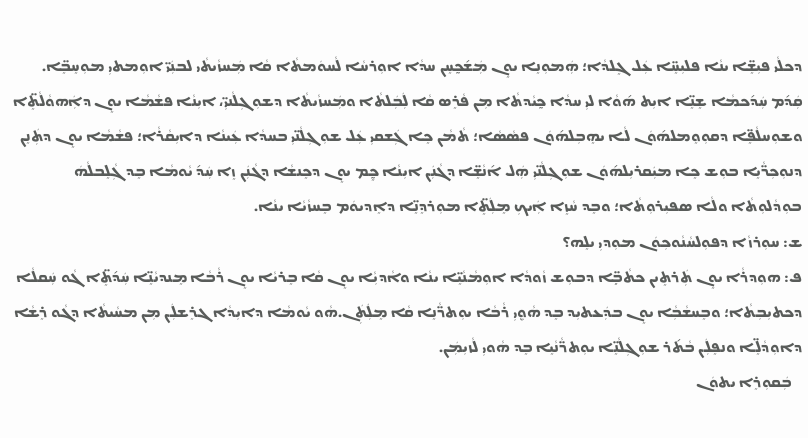ܕܟܠܵܝ ܦܝܼܫܸ̈ܐ ܝܢܵܐ ܦܠܝܼܚܸ̈ܐ ܥܲܠ ܓܸܠܕܵܐ؛ ܗܲܡܘܼܢܸܐ ܝܘܸܢ ܡܲܫ݇ܟ̰ܚܸܢ ܚܕܵܐ ܐܘܼܪܚܵܐ ܠܵܚܘܿܡܬܵܐ ܩܵܐ ܡܲܚܙܵܝܬܵܝ ܠܒܢܲܝ̈ ܐܘܼܡܬܝܼ ܡܘܼܚܸܒܸ̈ܐ.
ܩܲܕ݇ܡ ܚܲܕ݇ܟܡܵܐ ܫܸܢܸ̈ܐ ܐܝܼܬ ܗ݇ܘܵܐ ܠܝܼ ܚܕܵܐ ܟ̰ܝܵܕܬܵܐ ܡܼܢ ܦܵܪܸܣ ܩܵܐ ܠܲܒܲܠܬܵܐ ܘܡܲܚܙܵܝܬܵܐ ܕܫܘܼܓܼܠܵܢܝܼ̈، ܐܝܼܢܵܐ ܦܫܵܡܵܐ ܝܘܸܢ ܕܐܲܗܘܵܠܵܬܸ̈ܐ ܘܫܘܼܚܠܵܦܸ̈ܐ ܕܩܘܼܘܸܡܠܗ݇ܘܿܢ ܠܵܐ ܝܗܸܒܼܠܗ݇ܘܿܢ ܦܣܵܣܵܐ؛ ܬܵܡܵܢ ܟܸܐ ܓܲܫܩܝܼ ܥܲܠ ܫܘܼܓܼܠܵܢ̈ܝܼ ܒܚܕܵܐ ܥܲܝܢܵܐ ܕܐܝܼܩܵܪܵܐ؛ ܦܫܵܡܵܐ ܝܘܸܢ ܕܬܲܢܸܢ ܕܢܘܼܟܼܖ̈ܵܝܸܐ ܒܘܼܫ ܟܸܐ ܡܝܲܩܪܝܼܠܗ݇ܘܿܢ ܫܘܼܓܼܠܵܢ̈ܝܼ ܗܲܠ ܐ݇ܢܵܫܸ̈ܐ ܕܓܵܢܲܢ ܐܝܼܢܵܐ ܟ̰ܸܡ ܝܘܸܢ ܕܟܸܢܫܵܐ ܕܓܵܢܲܢ ܙܸܐ ܚܲܕ݇ ܝܵܘܡܵܐ ܒܸܕ ܓܼܵܠܸܒܠܵܗܿ ܒܘܼܕܵܠܘܼܬܵܐ ܘܠܵܐ ܣܦܝܼܪܘܼܬܵܐ؛ ܘܒܸܕ ܚܵܙܸܐ ܐܲܝܟܼ ܡܸܠܲܬܸ̈ܐ ܡܘܼܪܕܸܢܸ̈ܐ ܕܐܸܕܝܘܿܡ ܒܸܚܙܵܝܵܐ ܝܢܵܐ.
ܫ: ܚܘܼܪܙܵܐ ܕܦܘܼܠܚܵܢܵܘܟܼܘܿܢ ܡܘܼܕܝܼ ܝܠܸܗ؟
ܦ: ܗܘܼܕܪܵܐ ܝܘܸܢ ܬܲܪܬܸܝܢ ܟܬܵܒܼܸ̈ܐ ܕܒܘܼܫ ܙܵܘܕܵܐ ܐܘܼܡܵܢܵܝܸ̈ܐ ܝܢܵܐ ܘܐܵܕܝܼܵܐ ܝܘܸܢ ܩܵܐ ܒܸܪܝܵܐ ܝܘܸܢ ܪܵܒܵܐ ܡܸܢܕܝܵܢܸ̈ܐ ܚܲܕ݇ܬܸ̈ܐ ܓܵܘ ܚܲܩܠܵܐ ܕܟܬܝܼܒܼܬܵܐ؛ ܘܒܸܚܫܵܒܼܵܐ ܝܘܸܢ ܒܕܲܥܬܝܼܕ ܒܸܕ ܗܵܘܷܝܼ ܪܵܒܵܐ ܝܘܼܬܖ̈ܵܢܸܐ ܩܵܐ ܡܸܠܲܬܲܢ.ܗܵܘ ܝܵܘܡܵܐ ܕܐܝܼܕܵܐ ܓܪܸܫܠܲܢ ܡܼܢ ܡܚܵܝܬܵܐ ܕܓܵܘ ܪܸܫܵܐ ܕܐܘܼܕܵܠܸ̈ܐ ܘܢܦܸܠܲܢ ܒܵܬ݇ܪ ܫܘܼܓܼܠܵܢܸ̈ܐ ܝܘܼܬܖ̈ܵܢܵܝܸܐ ܒܸܕ ܗܵܘܝܼ ܠܵܙܝܼܡܲܢ.
   ܒܲܩܘܼܪܸܐ ܝܬܘܿܢ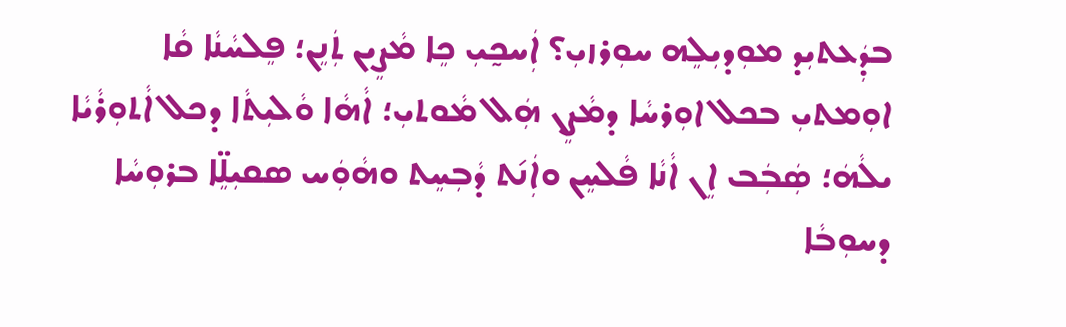ܒܕܲܥܬܝܼܕ ܡܘܼܕܝܼܠܸܗ ܚܘܼܪܙܝܼ؟ ܐܲܚܟ̰ܝܼ ܟܸܐ ܡܵܨܸܝܢ ܬܲܢܸܢ؛ ܦܸܠܚܵܢܵܐ ܩܵܐ ܐܘܼܡܬܝܼ ܒܟܠ ܐܘܼܪܚܵܐ ܕܡܵܨܸܢ ܗܲܠ ܡܵܘܬܝܼ؛ ܐܵܗܵܐ ܘܵܠܝܼܬܵܐ ܕܟܠ ܐܵܬܘܼܪܵܝܵܐ ܝܠܵܗܿ؛ ܣܲܒܲܒ ܐܸܢ ܐܵܢܵܐ ܦܵܠܚܸܢ ܘܐܲܢ݇ܬ ܕܵܒܼܚܸܬ ܘܗܵܘܲܚ ܣܩܝܼܠܸ̈ܐ ܒܪܘܼܚܵܐ ܕܚܘܼܒܵܐ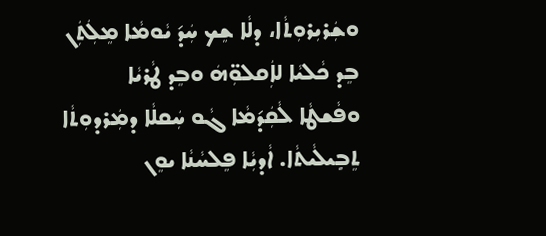ܘܫܲܪܝܼܪܘܼܬܵܐ، ܕܠܵܐ ܫܸܟ ܚܲܕ݇ ܝܵܘܡܵܐ ܡܸܠܲܬܲܢ ܒܸܕ ܟܵܠܝܵܐ ܠܐܲܩܠܘܼ̈ܗܿ ܘܒܸܕ ܛܵܪܝܵܐ ܘܦܵܫܛܵܐ ܠܵܩܲܕ݇ܡܵܐ ܓܵܘ ܚܲܩܠܵܐ ܕܡܲܪܕܘܼܬܵܐ ܬܸܒܼܸܝܠܵܝܬܵܐ. ܐܵܕܝܼܵܐ ܦܸܠܚܵܢܵܐ ܝܘܸܢ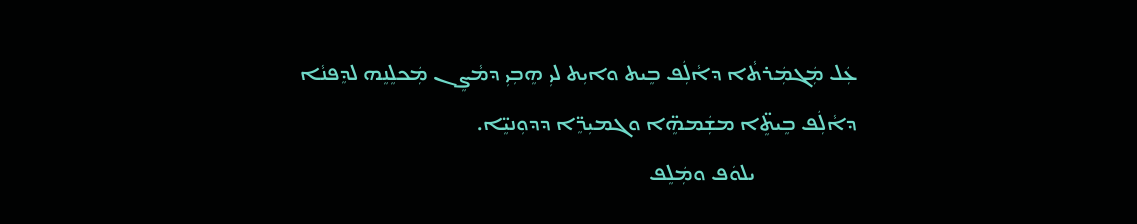ܥܲܠ ܡܲܓܡܲܪܬܵܐ ܕܐܵܠܲܦ ܒܸܝܬ ܘܐܝܼܬ ܠܝܼ ܗܸܒܼܝܼ ܕܡܵܨܸܢ ܡܲܟܠܸܢܸܗ ܠܕܸܦܢܵܐ ܕܐܵܠܲܦ ܒܸܝܬܸ̈ܐ ܡܫܲܡܗܸ̈ܐ ܘܓܡܝܼܖܸ̈ܐ ܕܕܘܼܢܝܸ̈ܐ.
                    ܝܠܘܿܦ ܘܡܲܠܸܦ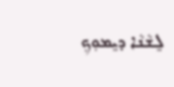ܠܸܫܵܢܵܐ ܕܝܸܡܘܼܟܼ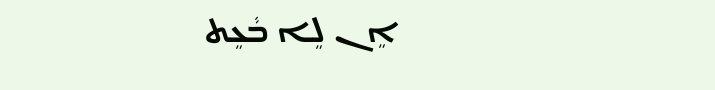ܐܸܢ ܠܸܐ ܒܵܥܸܬ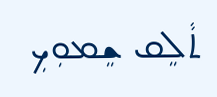ܬܵܠܸܩ ܫܸܡܘܼܟܼ